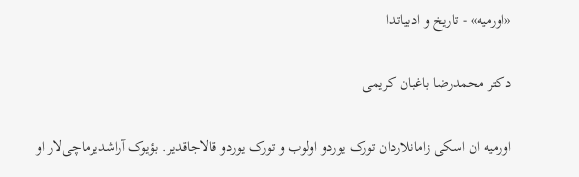«اورمیه» - تاریخ و ادبیاتدا

دکتر محمدرضا باغبان کریمی

اورمیه ان اسکی زامانلاردان تورک یوردو اولوب و تورک یوردو قالاجاقدیر. بؤیوک آراشدیرماچی‌لار او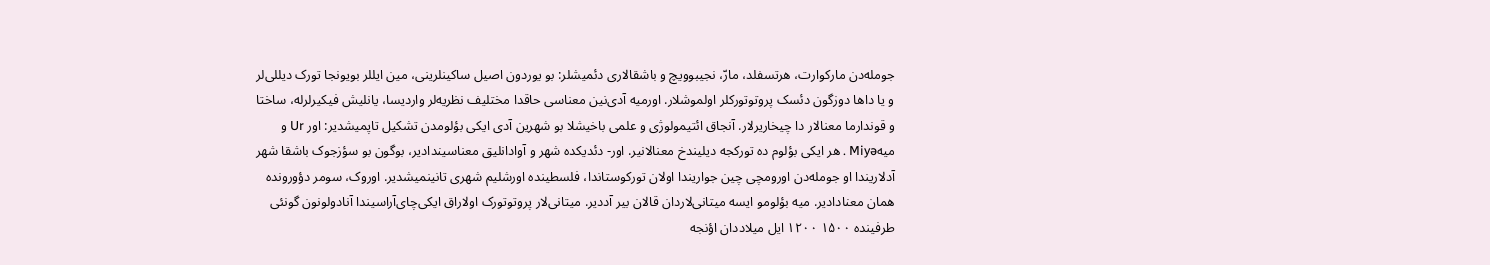جومله‌دن مارکوارت، هرتسفلد، مارّ، نجیبوویچ و باشقالاری دئمیشلر: بو یوردون اصیل ساکینلرینی، مین ایللر بویونجا تورک دیللی‌لر و یا داها دوزگون دئسک پروتوتورکلر اولموشلار. اورمیه آدی‌نین معناسی حاقدا مختلیف نظریه‌لر واردیسا، یانلیش فیکیرلرله، ساختا و قوندارما معنالار دا چیخاریرلار. آنجاق ائتیمولوژی و علمی باخیشلا بو شهرین آدی ایکی بؤلومدن تشکیل تاپمیشدیر: اور Ur و میهMiyə . هر ایکی بؤلوم ده تورکجه دیلیندخ معنالانیر. اور- دئدیکده شهر و آوادانلیق معناسیندادیر، بوگون بو سؤزجوک باشقا شهر آدلاریندا او جومله‌دن اورومچی چین جواریندا اولان تورکوستاندا، فلسطینده اورشلیم شهری تانینمیشدیر. اوروک، سومر دؤورونده همان معنادادیر. میه بؤلومو ایسه میتانی‌لاردان قالان بیر آددیر. میتانی‌لار پروتوتورک اولاراق ایکی‌چای‌آراسیندا آنادولونون گونئی طرفینده ۱۵۰۰ ۱۲۰۰ ایل میلاددان اؤنجه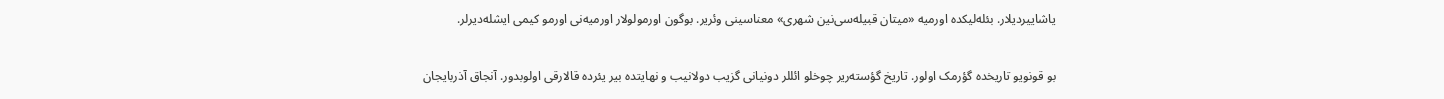یاشاییردیلار. بئله‌لیکده اورمیه «میتان قبیله‌سی‌نین شهری» معناسینی وئریر. بوگون اورمولولار اورمیه‌نی اورمو کیمی ایشله‌دیرلر.

بو قونویو تاریخده گؤرمک اولور. تاریخ گؤسته‌ریر چوخلو ائللر دونیانی گزیب دولانیب و نهایتده بیر یئرده قالارقی اولوبدور. آنجاق آذربایجان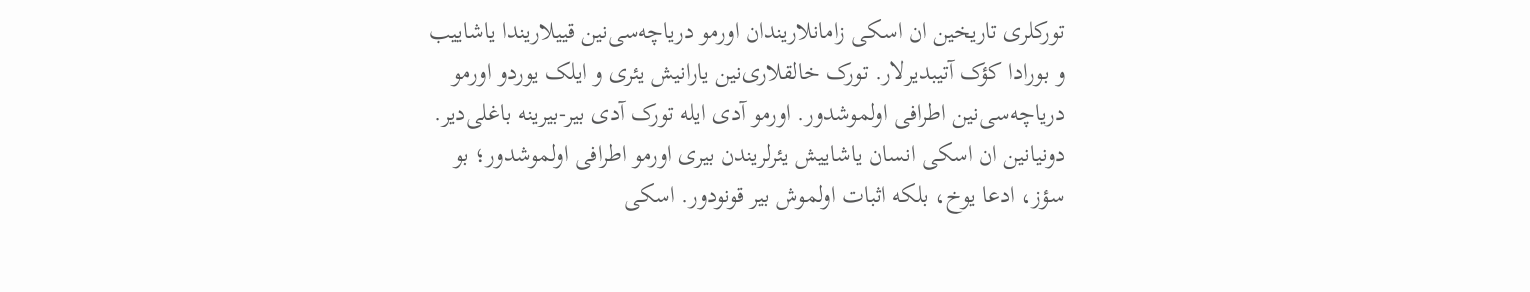تورکلری تاریخین ان اسکی زامانلاریندان اورمو دریاچه‌سی‌نین قییلاریندا یاشاییب و بورادا کؤک آتیبدیرلار. تورک خالقلاری‌نین یارانیش یئری و ایلک یوردو اورمو دریاچه‌سی‌نین اطرافی اولموشدور. اورمو آدی ایله تورک آدی بیر-بیرینه باغلی‌دیر. دونیانین ان اسکی انسان یاشاییش یئرلریندن بیری اورمو اطرافی اولموشدور؛ بو سؤز، ادعا یوخ، بلکه اثبات اولموش بیر قونودور. اسکی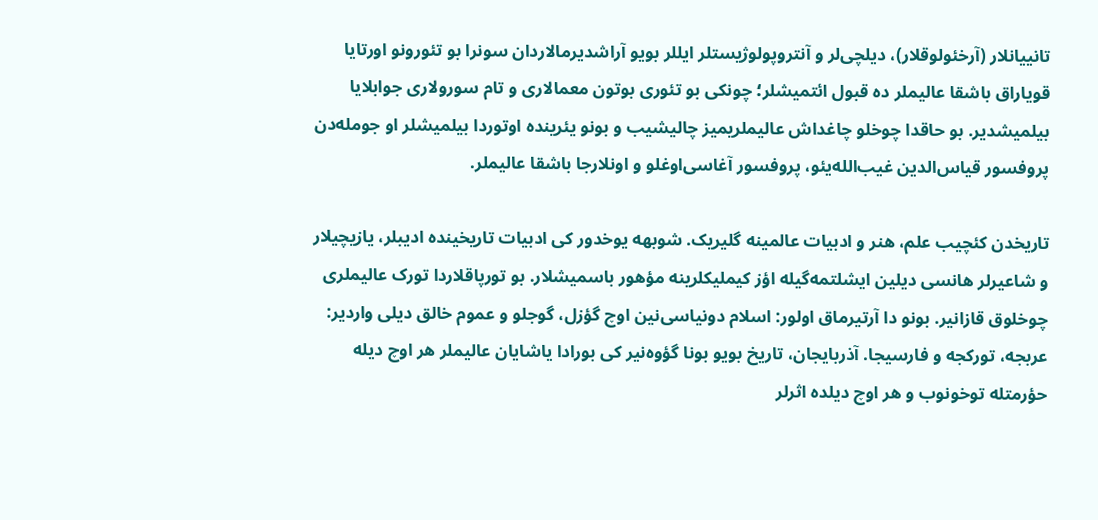تانییانلار (آرخئولوقلار)، دیلچی‌لر و آنتروپولوژیستلر ایللر بویو آراشدیرمالاردان سونرا بو تئورونو اورتایا قویاراق باشقا عالیملر ده قبول ائتمیشلر؛ چونکی بو تئوری بوتون معمالاری و تام سورولاری جوابلایا بیلمیشدیر. بو حاقدا چوخلو چاغداش عالیملریمیز چالیشیب و بونو یئرینده اوتوردا بیلمیشلر او جومله‌دن پروفسور قیاس‌الدین غیب‌الله‌یئو، پروفسور آغاسی‌اوغلو و اونلارجا باشقا عالیملر.

تاریخدن کئچیب علم، هنر و ادبیات عالمینه گلیریک. شوبهه یوخدور کی ادبیات تاریخینده ادیبلر، یازیچیلار و شاعیرلر هانسی دیلین ایشلتمه‌گیله اؤز کیملیکلرینه مؤهور باسمیشلار. بو تورپاقلاردا تورک عالیملری چوخلوق قازانیر. بونو دا آرتیرماق اولور: اسلام دونیاسی‌نین اوچ گؤزل، گوجلو و عموم خالق دیلی واردیر: عربجه، تورکجه و فارسیجا. آذربایجان، تاریخ بویو بونا گؤوه‌نیر کی بورادا یاشایان عالیملر هر اوچ دیله حؤرمتله توخونوب و هر اوچ دیلده اثرلر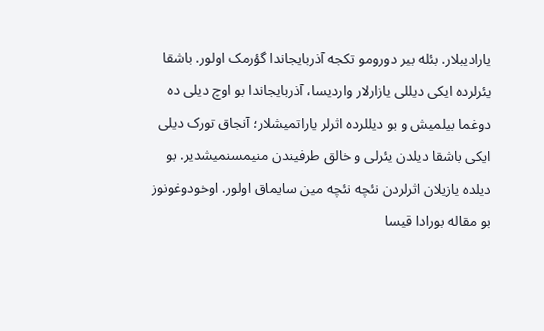یارادیبلار. بئله بیر دورومو تکجه آذربایجاندا گؤرمک اولور. باشقا یئرلرده ایکی دیللی یازارلار واردیسا، آذربایجاندا بو اوچ دیلی ده دوغما بیلمیش و بو دیللرده اثرلر یاراتمیشلار؛ آنجاق تورک دیلی ایکی باشقا دیلدن یئرلی و خالق طرفیندن منیمسنمیشدیر. بو دیلده یازیلان اثرلردن نئچه نئچه مین سایماق اولور. اوخودوغونوز بو مقاله بورادا قیسا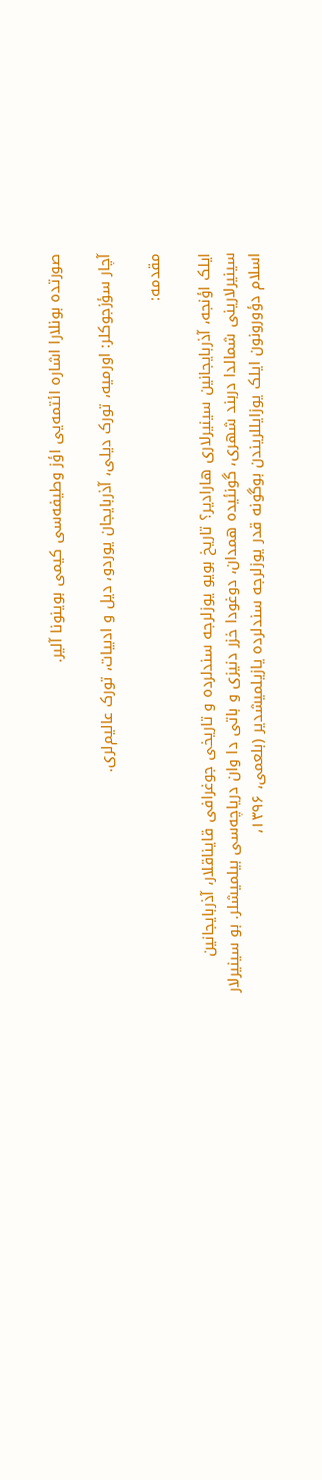صورتده بونلارا اشاره ائتمه‌یی اؤز وطیفه‌سی کیمی بوینونا آلیر.

آچار سؤزجوکلر: اورمیه، تورک دیلی، آذربایجان یوردو، دیل و ادبیات، تورک عالیم‌لری.

مقدمه:

ایلک اؤنجه، آذربایجانین سینیرلاری هارادیر؟ تاریخ بویو یوزلرجه سندلرده و تاریخی جوغرافی قایناقلار، آذربایجانین سینیرلارینی شمالدا دربند شهری، گونئیده همدان، دوغودا خزر دنیزی و باتی دا وان دریاچه‌سی بیلمیشلر. بو سینیرلار اسلام دؤورونون ایلک یوزایللریندن بوگونه قدر یوزلرجه سندلرده یازیلمیشدیر (بلعمی، ۱۳۹۶،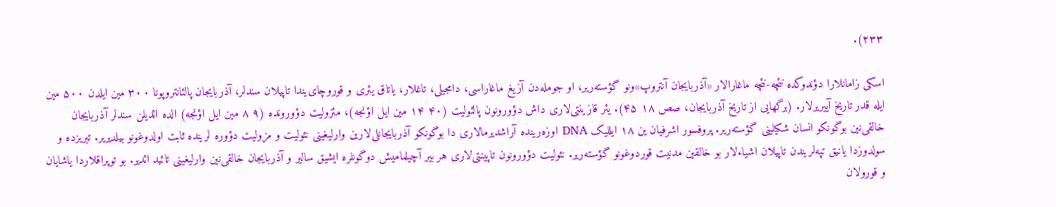۲۳۳).

اسکی زامانلارا دؤندوکده نئچه-نئچه ماغارالار «آذربایجان آنتروپ»ونو گؤسته‌ریر، او جومله‌دن آزیغ ماغاراسی، دامجیلی، تاغلار، یاتاق یئری و قوروچای‌یندا تاپیلان سندلر، آذربایجان پالئانتروپونا ۳۰۰ مین ایلدن ۵۰۰ مین ایله قدر تاریخ آییریرلار. (برگهایی از تاریخ آذربایجان، صص ۱۸ ۴۵). یئر قازینتی‌لاری داش دؤورونون پالئولیت (۴۰ ۱۴ مین ایل اؤنجه)، مئزولیت دؤورونده (۹ ۸ مین ایل اؤنجه) الده ائدیلن سندلر آذربایجان خالقی‌نین بوگونکو انسان شکیلینی گؤسته‌ریر. پروفسور اشرفیان ین ۱۸ ایللیک DNA اوزه‌رینده آراشدیرمالاری دا بوگونکو آذربایجانلی‌لارین وارلیغینی نئولیت و مزولیت دؤوره لرینده ثابت اولدوغونو بیلدیریر. تبریزده و سولدوزدا یانیق تپه‌لریندن تاپیلان اشیاءلار بو خالقین مدنیت قوردوغونو گؤسته‌ریر. نئولیت دؤورونون تاپینتی‌لاری هر بیر آچیلمامیش دوگونلره ایشیق سالیر و آذربایجان خالقی‌نین وارلیغینی تائید ائدیر. بو توپراقلاردا یاشایان و قورولان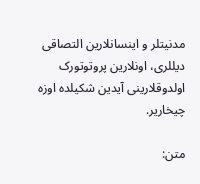مدنیتلر و اینسانلارین التصاقی دیللری، اونلارین پروتوتورک اولدوقلارینی آیدین شکیلده اوزه چیخاریر.

متن: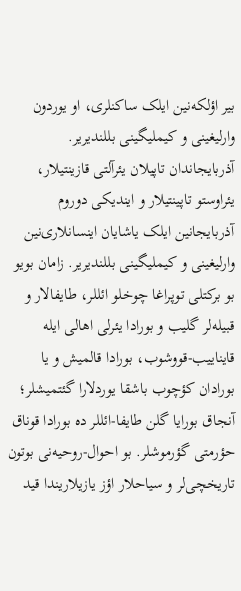بیر اؤلکه‌نین ایلک ساکنلری، او یوردون وارلیغینی و کیملیگینی بللندیریر. آذربایجاندان تاپیلان یئرآلتی قازینتیلار، یئراوستو تاپینتیلار و ایندیکی دوروم آذربایجانین ایلک یاشایان اینسانلاری‌نین وارلیغینی و کیملیگینی بللندیریر. زامان بویو بو برکتلی توپراغا چوخلو ائللر، طایفالار و قبیله‌لر گلیب و بورادا یئرلی اهالی ایله قایناییب-قووشوب، بورادا قالمیش و یا بورادان کؤچوب باشقا یوردلارا گئتمیشلر؛ آنجاق بورایا گلن طایفا-ائللر ده بورادا قوناق حؤرمتی گؤرموشلر. بو احوال-روحیه‌نی بوتون تاریخچی‌لر و سیاحلار اؤز یازیلاریندا قید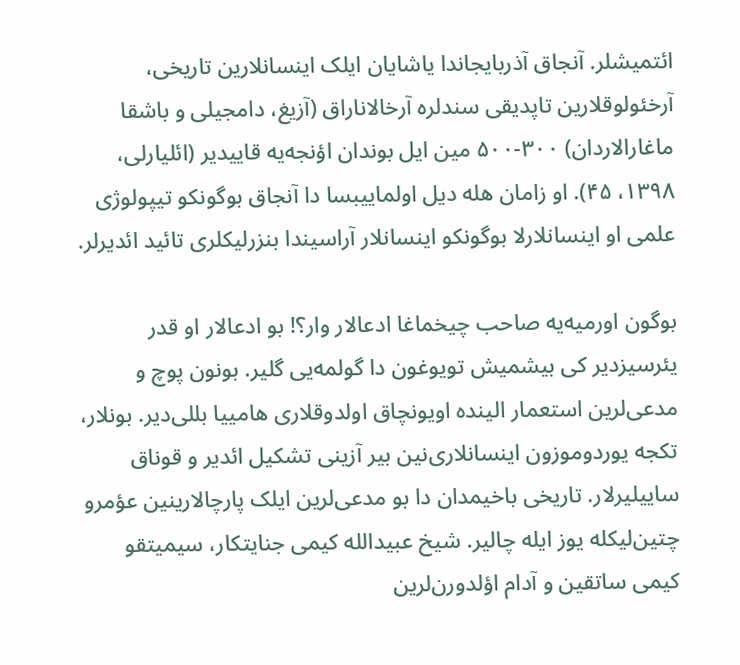ائتمیشلر. آنجاق آذربایجاندا یاشایان ایلک اینسانلارین تاریخی، آرخئولوقلارین تاپدیقی سندلره آرخالاناراق (آزیغ، دامجیلی و باشقا ماغارالاردان) ۳۰۰-۵۰۰ مین ایل بوندان اؤنجه‌یه قاییدیر (ائلیارلی، ۱۳۹۸، ۴۵). او زامان هله دیل اولماییبسا دا آنجاق بوگونکو تیپولوژی علمی او اینسانلارلا بوگونکو اینسانلار آراسیندا بنزرلیکلری تائید ائدیرلر.

بوگون اورمیه‌یه صاحب چیخماغا ادعالار وار؟! بو ادعالار او قدر یئرسیزدیر کی بیشمیش تویوغون دا گولمه‌یی گلیر. بونون پوچ و مدعی‌لرین استعمار الینده اویونچاق اولدوقلاری هامییا بللی‌دیر. بونلار، تکجه یوردوموزون اینسانلاری‌نین بیر آزینی تشکیل ائدیر و قوناق ساییلیرلار. تاریخی باخیمدان دا بو مدعی‌لرین ایلک پارچالارینین عؤمرو چتین‌لیکله یوز ایله چالیر. شیخ عبیدالله کیمی جنایتکار، سیمیتقو کیمی ساتقین و آدام اؤلدورن‌لرین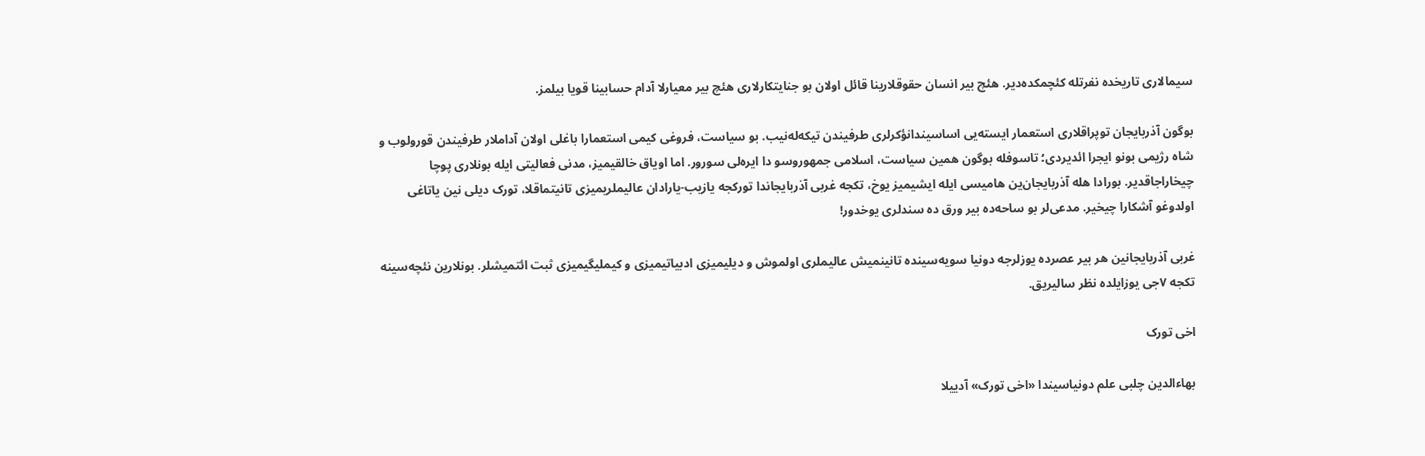سیمالاری تاریخده نفرتله کئچمکده‌دیر. هئچ بیر انسان حقوقلارینا قائل اولان بو جنایتکارلاری هئچ بیر معیارلا آدام حسابینا قویا بیلمز.

بوگون آذربایجان توپراقلاری استعمار ایسته‌یی اساسیندا‌نؤکرلری طرفیندن تیکه‌له‌نیب. بو سیاست، فروغی کیمی استعمارا باغلی اولان آداملار طرفیندن قورولوب و شاه رژیمی بونو ایجرا ائدیردی؛ تاسوفله بوگون همین سیاست، اسلامی جمهوروسو دا ایره‌لی سورور. اما اویاق خالقیمیز، مدنی فعالیتی ایله بونلاری پوچا چیخاراجاقدیر. بورادا هله آذربایجان‌ین هامیسی ایله ایشیمیز یوخ، تکجه غربی آذربایجاندا تورکجه یازیب-یارادان عالیملریمیزی تانیتماقلا، تورک دیلی نین یاتاغی اولدوغو آشکارا چیخیر. مدعی‌لر بو ساحه‌ده بیر ورق ده سندلری یوخدور!

غربی آذربایجانین هر بیر عصرده یوزلرجه دونیا سویه‌سینده تانینمیش عالیملری اولموش و دیلیمیزی ادبیاتیمیزی و کیملیگیمیزی ثبت ائتمیشلر. بونلارین نئچه‌سینه تکجه ۷جی یوزایلده نظر سالیریق.

اخی تورک

بهاءالدین چلبی علم دونیاسیندا «اخی تورک» آدییلا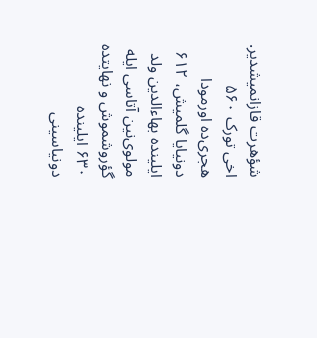شؤهرت قازانمیشدیر. اخی تورک ۵۶۰ هجری‌ده اورمودا دونیایا گلمیش، ۶۱۲ ایلینده بهاءالدین ولد مولوی‌نین آتاسی ایله گؤروشموش و نهایتده ۶۳۰ ایلینده دونیاسینی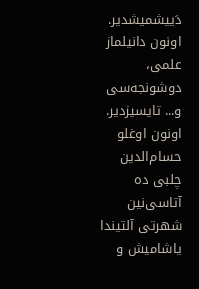دَییشمیشدیر. اونون دانیلماز علمی، دوشونجه‌سی و... تایسیزدیر. اونون اوغلو حسام‌الدین چلبی ده آتاسی‌نین شهرتی آلتیندا یاشامیش و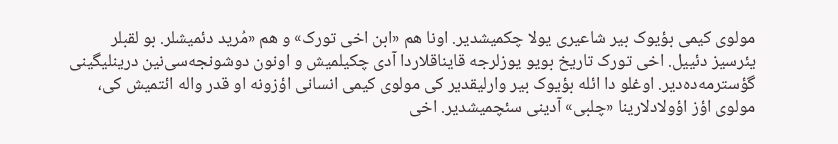مولوی کیمی بؤیوک بیر شاعیری یولا چکمیشدیر. اونا هم «ابن اخی تورک» و هم «مُرید دئمیشلر. بو لقبلر یئرسیز دئییل. اخی تورک تاریخ بویو یوزلرجه قایناقلاردا آدی چکیلمیش و اونون دوشونجه‌سی‌نین درینلیگینی گؤسترمه‌ده‌دیر. اوغلو دا ائله بؤیوک بیر وارلیقدیر کی مولوی کیمی انسانی اؤزونه او قدر واله ائتمیش کی، مولوی اؤز اؤولادلارینا «چلبی» آدینی سئچمیشدیر. اخی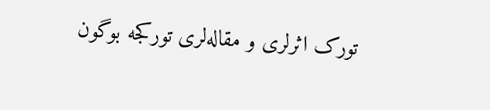تورک اثرلری و مقاله‌لری تورکجه بوگون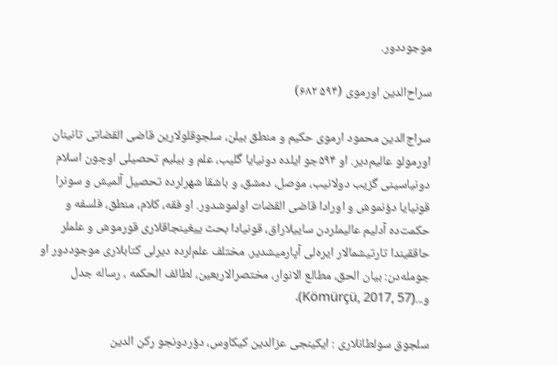موجوددور.

سراح‌‌الدین اورموی (۵۹۴ ۶۸۲)

سراج‌الدین محمود ارموی حکیم و منطق‌ بیلن، سلجوقلولارین قاضی القضاتی تانینان اورمولو عالیم‌دیر. او ۵۹۴جو ایلده دونیایا گلیب، علم و بیلیم تحصیلی اوچون اسلام دونیاسینی گزیب دولانیب، موصل، دمشق، و باشقا شهرلرده تحصیل آلمیش و سونرا قونیایا دؤنموش و اورادا قاضی القضات اولموشدور. او فقه، کلام، منطق، فلسفه و حکمت‌ده آدلیم عالیملردن ساییلاراق، قونیادا بحث ییغینجاقلاری قورموش و علملر حاققیندا تارتیشمالار ایره‌لی آپارمیشدیر. مختلف علم‌لرده دیرلی کتابلاری موجوددور او جومله‌دن: بیان الحق، مطالع الانوار، مختصرالاربعین، لطائف الحکمه ، رساله جدل و...(Kömürçü, 2017, 57).

سلجوق سولطانلاری : ایکینجی عزالدین کیکاوس، دؤردونجو رکن الدین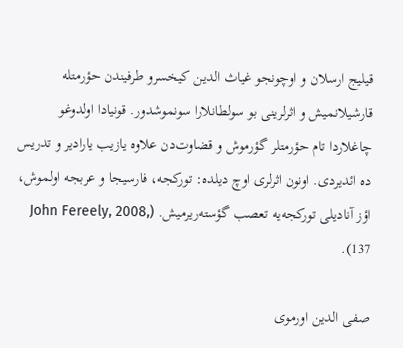قیلیج ارسلان و اوچونجو غیاث الدین کیخسرو طرفیندن حؤرمتله قارشیلانمیش و اثرلرینی بو سولطانلارا سونموشدور. قونیادا اولدوغو چاغلاردا تام حؤرمتلر گؤرموش و قضاوت‌دن علاوه یازیب یارادیر و تدریس ده ائدیردی. اونون اثرلری اوچ دیلده: تورکجه، فارسیجا و عربجه اولموش، اؤز آنادیلی تورکجه‌یه تعصب گؤسته‌ریرمیش. (John Fereely, 2008, 137).

صفی الدین اورموی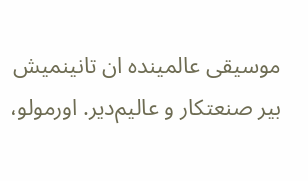موسیقی عالمینده ان تانینمیش بیر صنعتکار و عالیم‌دیر. اورمولو،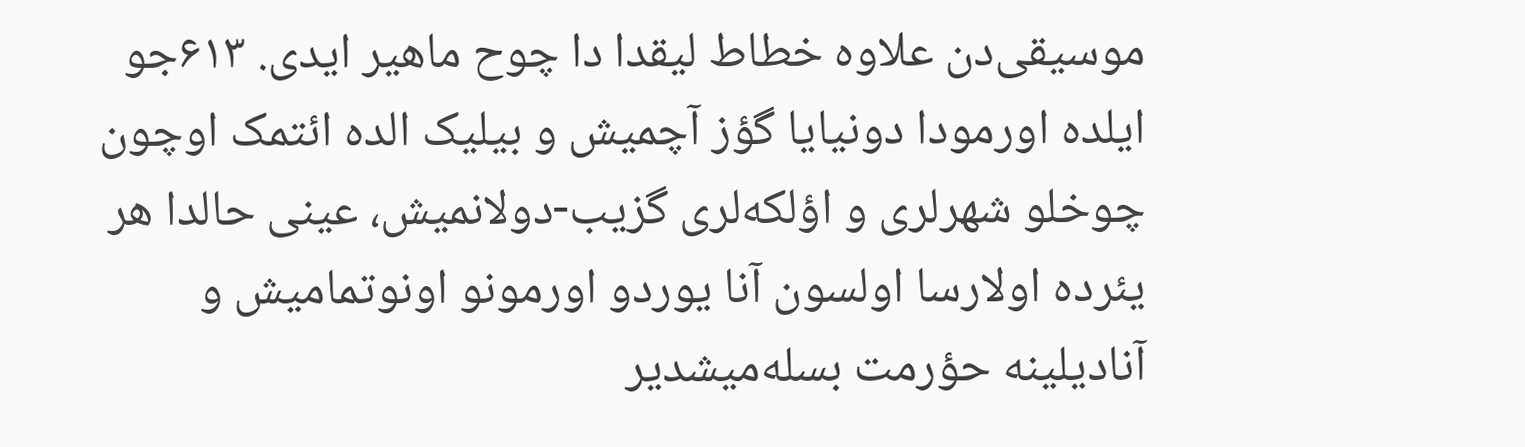موسیقی‌دن علاوه خطاط لیقدا دا چوح ماهیر ایدی. ۶۱۳جو ایلده اورمودا دونیایا گؤز آچمیش و بیلیک الده ائتمک اوچون چوخلو شهرلری و اؤلکه‌لری گزیب-دولانمیش، عینی حالدا هر یئرده اولارسا اولسون آنا یوردو اورمونو اونوتمامیش و آنادیلینه حؤرمت بسله‌میشدیر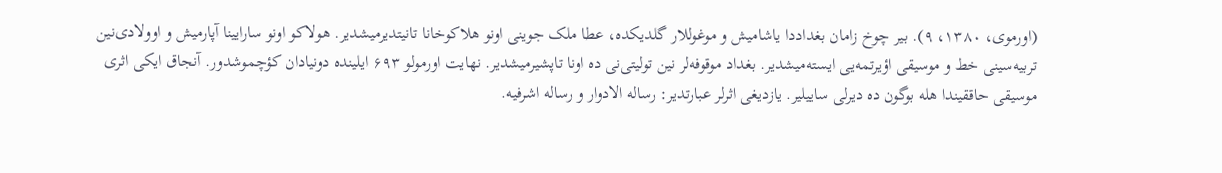(اورموی، ۱۳۸۰، ۹). بیر چوخ زامان بغداددا یاشامیش و موغوللار گلدیکده، عطا ملک جوینی اونو هلاکوخانا تانیتدیرمیشدیر. هولاکو اونو سارایینا آپارمیش و اوولادی‌نین تربیه‌سینی خط و موسیقی اؤیرتمه‌یی ایسته‌میشدیر. بغداد موقوفه‌لر‌ نین تولیتی‌نی ده اونا تاپشیرمیشدیر. نهایت اورمولو ۶۹۳ ایلینده دونیادان کؤچموشدور. آنجاق ایکی اثری موسیقی حاققیندا هله بوگون ده دیرلی ساییلیر. یازدیغی اثرلر عبارتدیر: رساله الادوار و رساله اشرفیه.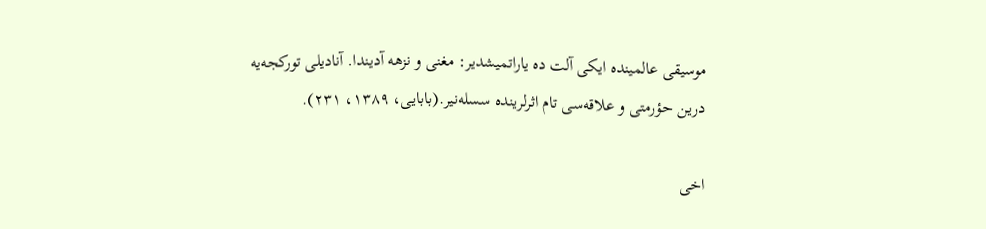موسیقی عالمینده ایکی آلت ده یاراتمیشدیر: مغنی و نزهه آدیندا. آنادیلی تورکجه‌یه درین حؤرمتی و علاقه‌سی تام اثرلرینده سسله‌نیر.(بابایی، ۱۳۸۹، ۲۳۱).

اخی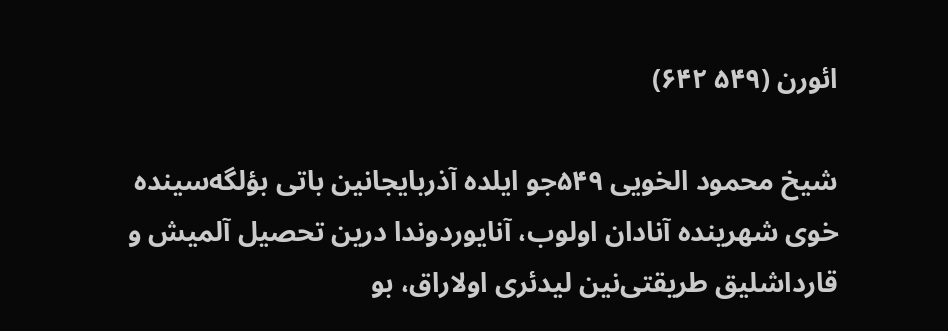ائورن (۵۴۹ ۶۴۲)

شیخ محمود الخویی ۵۴۹جو ایلده آذربایجانین باتی بؤلگه‌سینده خوی شهرینده آنادان اولوب، آنایوردوندا درین تحصیل آلمیش و قارداشلیق طریقتی‌نین لیدئری اولاراق، بو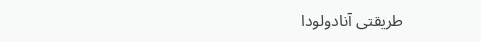طریقتی آنادولودا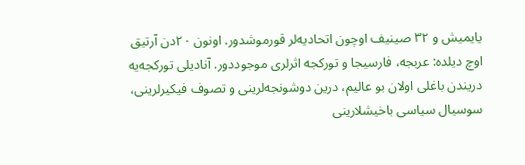یایمیش و ۳۲ صینیف اوچون اتحادیه‌لر قورموشدور. اونون ۲۰دن آرتیق اوچ دیلده: عربجه، فارسیجا و تورکجه اثرلری موجوددور. آنادیلی تورکجه‌یه دریندن باغلی اولان بو عالیم، درین دوشونجه‌لرینی و تصوف فیکیرلرینی، سوسیال سیاسی باخیشلارینی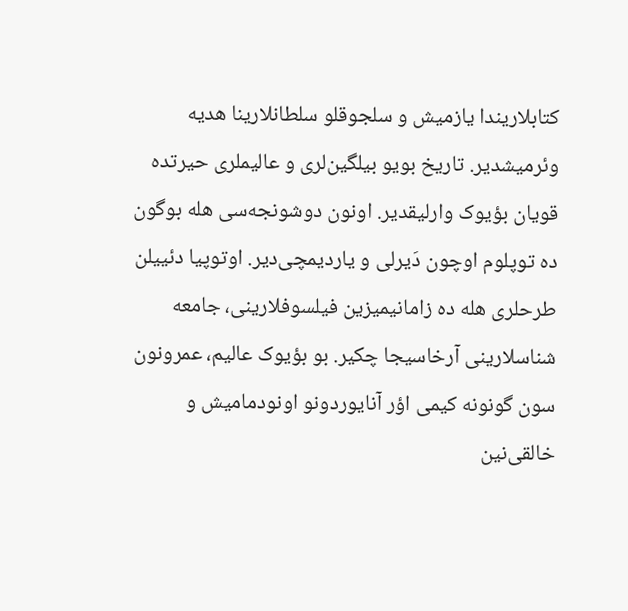کتابلاریندا یازمیش و سلجوقلو سلطانلارینا هدیه وئرمیشدیر. تاریخ بویو بیلگین‌لری و عالیملری حیرتده قویان بؤیوک وارلیقدیر. اونون دوشونجه‌سی هله بوگون ده توپلوم اوچون دَیرلی و یاردیمچی‌دیر. اوتوپیا دئییلن طرحلری هله ده زامانیمیزین فیلسوفلارینی، جامعه شناسلارینی آرخاسیجا چکیر. بو بؤیوک عالیم، عمرونون سون گونونه کیمی اؤر آنایوردونو اونودمامیش و خالقی‌نین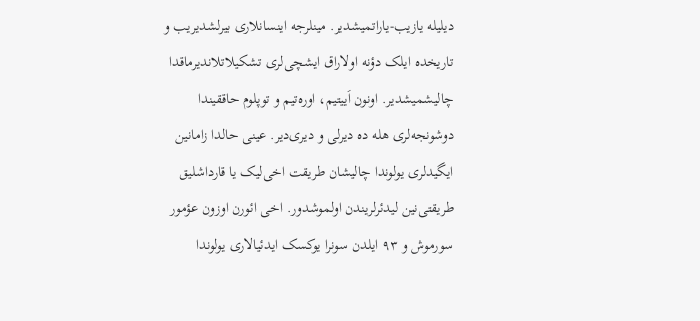دیلیله یازیب-یاراتمیشدیر. مینلرجه اینسانلاری بیرلشدیریب و تاریخده ایلک دؤنه اولاراق ایشچی‌لری تشکیلاتلاندیرماقدا چالیشمیشدیر. اونون اَییتیم، اوره‌تیم و توپلوم حاققیندا دوشونجه‌لری هله ده دیرلی و دیری‌دیر. عینی حالدا زامانین ایگیدلری یولوندا چالیشان طریقت اخی‌لیک یا قارداشلیق طریقتی‌نین لیدئرلریندن اولموشدور. اخی ائورن اوزون عؤمور سورموش و ۹۳ ایلدن سونرا یوکسک ایدئیالاری یولوندا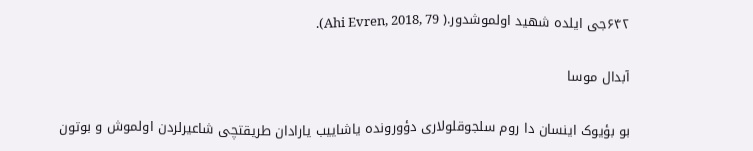۶۴۲جی ایلده شهید اولموشدور.( Ahi Evren, 2018, 79).

آبدال موسا

بو بؤیوک اینسان دا روم سلجوقلولاری دؤورونده یاشاییب یارادان طریقتچی شاعیرلردن اولموش و بوتون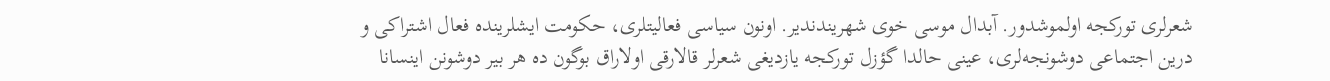شعرلری تورکجه اولموشدور. آبدال موسی خوی‌ شهریندندیر. اونون سیاسی فعالیتلری، حکومت ایشلرینده فعال اشتراکی و درین اجتماعی دوشونجه‌لری، عینی حالدا گؤزل تورکجه یازدیغی شعرلر قالارقی اولاراق بوگون ده هر بیر دوشونن اینسانا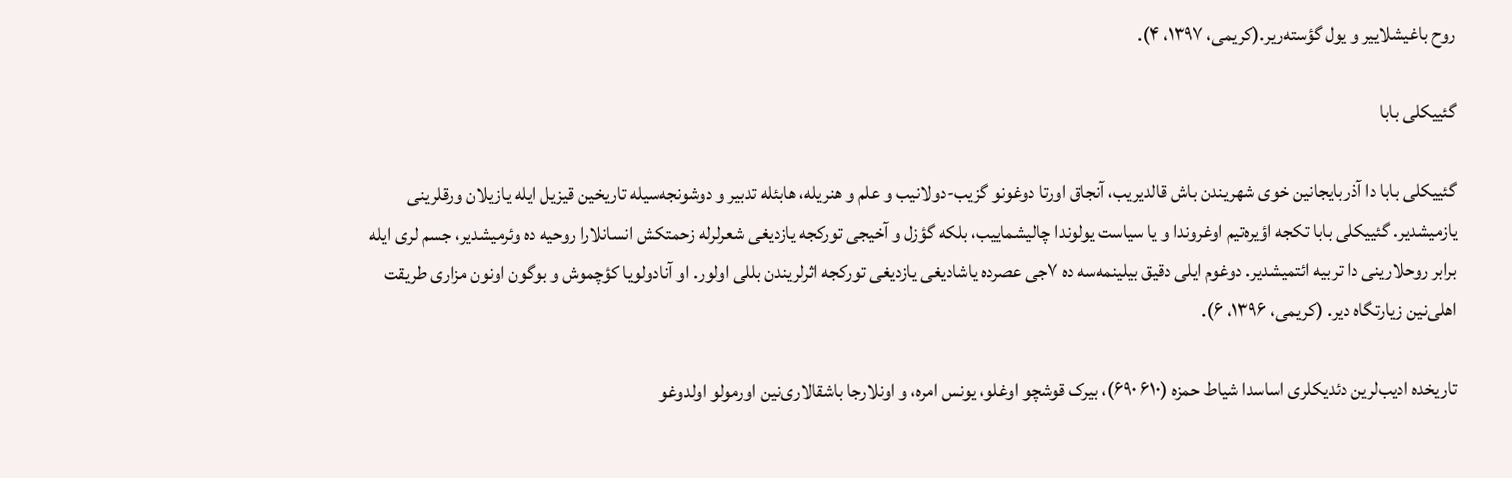روح باغیشلاییر و یول گؤسته‌ریر.(کریمی، ۱۳۹۷، ۴).

گئییکلی بابا

گئییکلی بابا دا آذربایجانین خوی شهریندن باش قالدیریب، آنجاق اورتا دوغونو گزیب-دولانیب و علم و هنریله، هابئله تدبیر و دوشونجه‌سیله تاریخین قیزیل ایله یازیلان ورقلرینی یازمیشدیر. گئییکلی بابا تکجه اؤیره‌تیم اوغروندا و یا سیاست یولوندا چالیشماییب، بلکه گؤزل و آخیجی تورکجه یازدیغی شعرلرله زحمتکش انسانلارا روحیه ده وئرمیشدیر، جسم لری ایله برابر روحلارینی دا تربیه ائتمیشدیر. دوغوم ایلی دقیق بیلینمه‌سه ده ۷جی عصرده یاشادیغی یازدیغی تورکجه اثرلریندن بللی اولور. او آنادولویا کؤچموش و بوگون اونون مزاری طریقت اهلی‌نین زیارتگاه‌ دیر. (کریمی، ۱۳۹۶، ۶).

تاریخده ادیب‌لرین دئدیکلری اساسدا شیاط حمزه (۶۱۰ ۶۹۰)، بیرک قوشچو اوغلو، یونس امره، و اونلارجا باشقالاری‌نین اورمولو اولدوغو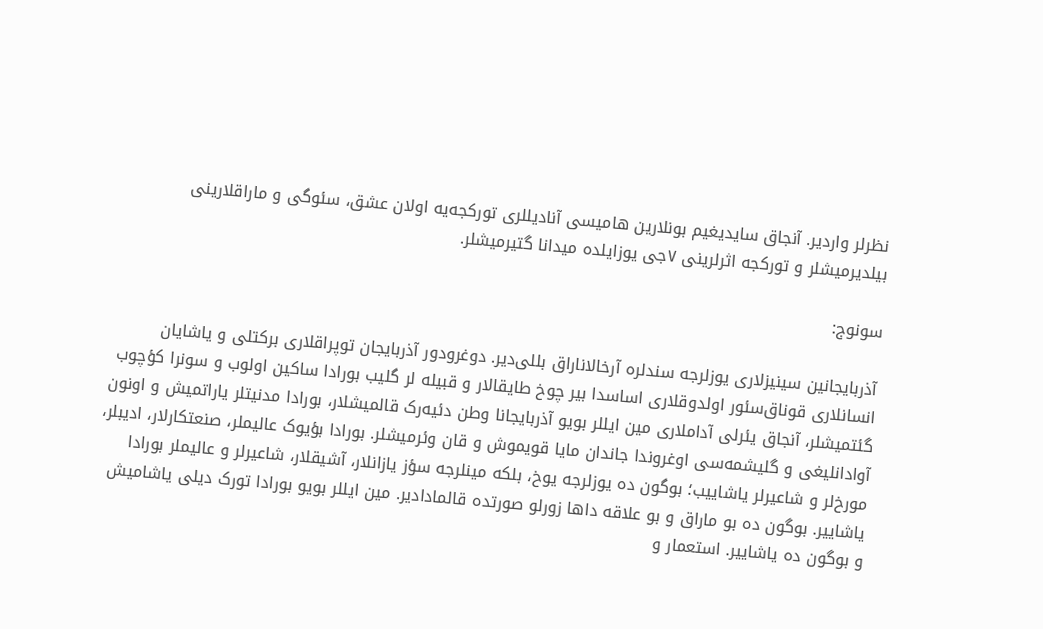نظرلر واردیر. آنجاق سایدیغیم بونلارین هامیسی آنادیللری تورکجه‌یه اولان عشق، سئوگی و ماراقلارینی بیلدیرمیشلر و تورکجه اثرلرینی ۷جی یوزایلده میدانا گتیرمیشلر.

سونوج:

آذربایجانین سینیزلاری یوزلرجه سندلره آرخالاناراق بللی‌دیر. دوغرودور آذربایجان توپراقلاری برکتلی و یاشایان انسانلاری قوناق‌سئور اولدوقلاری اساسدا بیر چوخ طایقالار و قبیله لر گلیب بورادا ساکین اولوب و سونرا کؤچوب گئتمیشلر، آنجاق یئرلی آداملاری مین ایللر بویو آذربایجانا وطن دئیه‌رک قالمیشلار، بورادا مدنیتلر یاراتمیش و اونون آوادانلیغی و گلیشمه‌سی اوغروندا جاندان مایا قویموش و قان وئرمیشلر. بورادا بؤیوک عالیملر، صنعتکارلار، ادیبلر، مورخ‌لر و شاعیرلر یاشاییب؛ بوگون ده یوزلرجه یوخ، بلکه مینلرجه سؤز یازانلار، آشیقلار، شاعیرلر و عالیملر بورادا یاشاییر. بوگون ده بو ماراق و بو علاقه داها زورلو صورتده قالمادادیر. مین ایللر بویو بورادا تورک دیلی یاشامیش و بوگون ده یاشاییر. استعمار و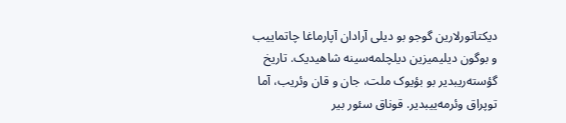دیکتاتورلارین گوجو بو دیلی آرادان آپارماغا چاتماییب و بوگون دیلیمیزین دیلچلمه‌سینه شاهیدیک. تاریخ گؤسته‌ریبدیر بو بؤیوک ملت، جان و قان وئریب، آما توپراق وئرمه‌ییبدیر. قوناق سئور بیر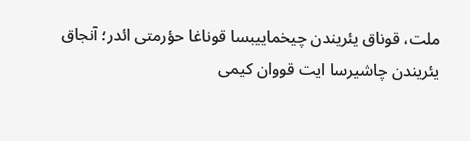ملت، قوناق یئریندن چیخماییبسا قوناغا حؤرمتی ائدر؛ آنجاق یئریندن چاشیرسا ایت قووان کیمی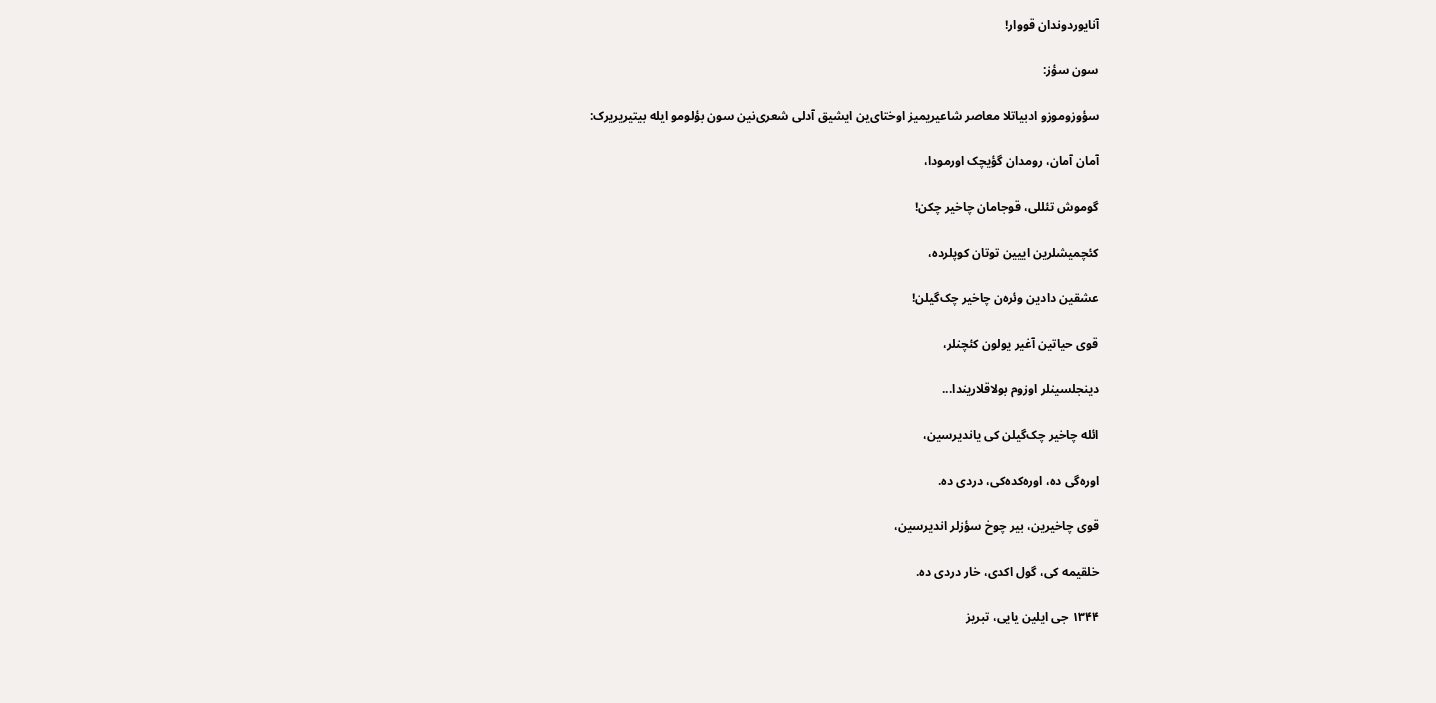آنایوردوندان قووار!

سون سؤز:

سؤوزوموزو ادبیاتلا معاصر شاعیریمیز اوختای‌ین ایشیق آدلی شعری‌نین سون بؤلومو ایله بیتیریریرک:

آمان آمان، رومدان گؤیچک اورمودا،

گوموش تئللی، قوجامان چاخیر چکن!

کئچمیشلرین اییین توتان کوپلرده،

عشقین دادین وئره‌ن چاخیر چک‌گیلن!

قوی حیاتین آغیر یولون کئچنلر،

دینجلسینلر اوزوم بولاقلاریندا...

ائله چاخیر چک‌گیلن کی یاندیرسین،

اوره‌گی ده، اوره‌کده‌کی، دردی ده.

قوی چاخیرین، بیر چوخ سؤزلر اندیرسین،

خلقیمه کی، گول اکدی، خار دردی ده.

۱۳۴۴ جی ایلین یایی، تبریز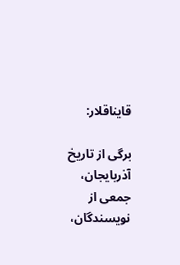قایناقلار:

برگی از تاریخ آذربایجان، جمعی از نویسندگان،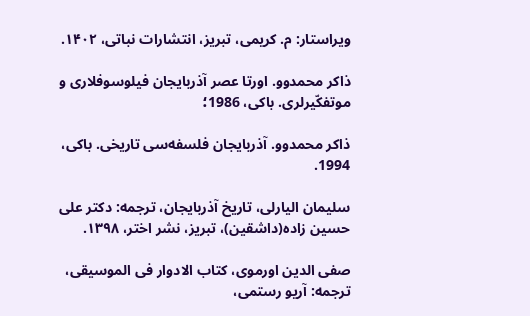ویراستار: م. کریمی، تبریز، انتشارات نباتی، ۱۴۰۲.

ذاکر محمدوو. اورتا عصر آذربایجان فیلوسوفلاری و موتفکّیرلری. باکی، 1986؛

ذاکر محمدوو. آذربایجان فلسفه‌سی تاریخی. باکی، 1994.

سلیمان الیارلی، تاریخ آذربایجان، ترجمه: دکتر علی حسین زاده(داشقین)، تبریز، نشر اختر، ۱۳۹۸.

صفی الدین اورموی، کتاب الادوار فی الموسیقی، ترجمه: آریو رستمی،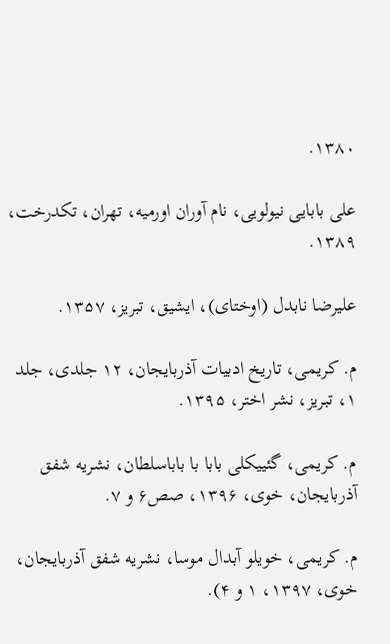۱۳۸۰.

علی بابایی نیولویی، نام آوران اورمیه، تهران، تکدرخت، ۱۳۸۹.

علیرضا نابدل (اوختای)، ایشیق، تبریز، ۱۳۵۷.

م. کریمی، تاریخ ادبیات آذربایجان، ۱۲ جلدی، جلد ۱، تبریز، نشر اختر، ۱۳۹۵.

م. کریمی، گئییکلی بابا با باباسلطان، نشریه شفق آذربایجان، خوی، ۱۳۹۶، صص۶ و ۷.

م. کریمی، خویلو آبدال موسا، نشریه شفق آذربایجان، خوی، ۱۳۹۷، ۱ و ۴).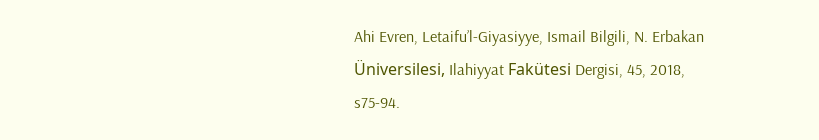Ahi Evren, Letaifu’l-Giyasiyye, Ismail Bilgili, N. Erbakan Üniversilesi, Ilahiyyat Fakütesi Dergisi, 45, 2018, s75-94.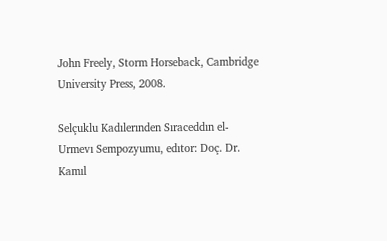John Freely, Storm Horseback, Cambridge University Press, 2008.

Selçuklu Kadılerınden Sıraceddın el-Urmevı Sempozyumu, edıtor: Doç. Dr. Kamıl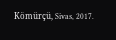Kömürçü, Sivas, 2017.